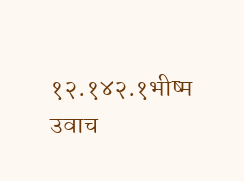१२.१४२.१भीष्म उवाच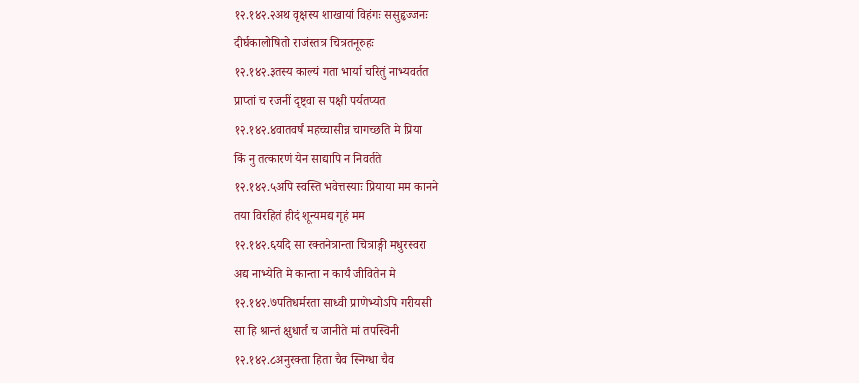१२.१४२.२अथ वृक्षस्य शाखायां विहंगः ससुहृज्जनः
दीर्घकालोषितो राजंस्तत्र चित्रतनूरुहः
१२.१४२.३तस्य काल्यं गता भार्या चरितुं नाभ्यवर्तत
प्राप्तां च रजनीं दृष्ट्वा स पक्षी पर्यतप्यत
१२.१४२.४वातवर्षं महच्चासीन्न चागच्छति मे प्रिया
किं नु तत्कारणं येन साद्यापि न निवर्तते
१२.१४२.५अपि स्वस्ति भवेत्तस्याः प्रियाया मम कानने
तया विरहितं हीदं शून्यमद्य गृहं मम
१२.१४२.६यदि सा रक्तनेत्रान्ता चित्राङ्गी मधुरस्वरा
अद्य नाभ्येति मे कान्ता न कार्यं जीवितेन मे
१२.१४२.७पतिधर्मरता साध्वी प्राणेभ्योऽपि गरीयसी
सा हि श्रान्तं क्षुधार्तं च जानीते मां तपस्विनी
१२.१४२.८अनुरक्ता हिता चैव स्निग्धा चैव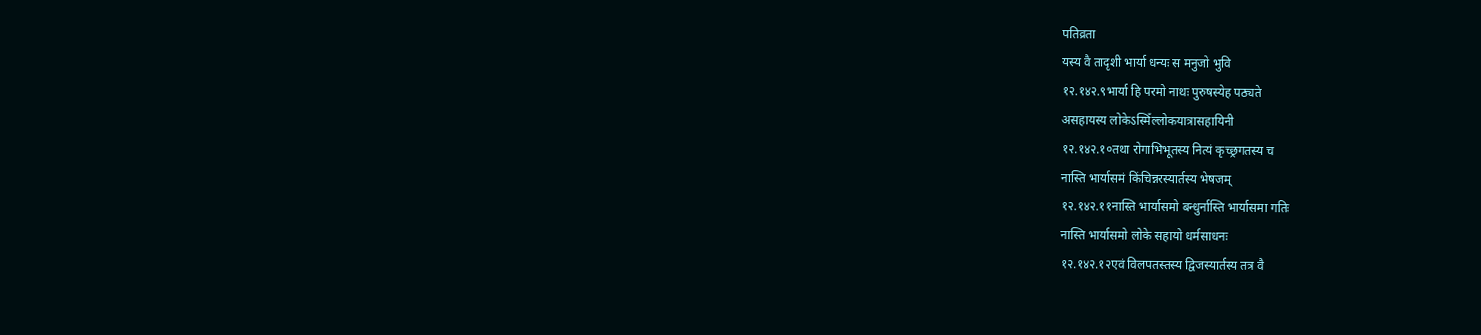पतिव्रता
यस्य वै तादृशी भार्या धन्यः स मनुजो भुवि
१२.१४२.९भार्या हि परमो नाथः पुरुषस्येह पठ्यते
असहायस्य लोकेऽस्मिँल्लोकयात्रासहायिनी
१२.१४२.१०तथा रोगाभिभूतस्य नित्यं कृच्छ्रगतस्य च
नास्ति भार्यासमं किंचिन्नरस्यार्तस्य भेषजम्
१२.१४२.११नास्ति भार्यासमो बन्धुर्नास्ति भार्यासमा गतिः
नास्ति भार्यासमो लोके सहायो धर्मसाधनः
१२.१४२.१२एवं विलपतस्तस्य द्विजस्यार्तस्य तत्र वै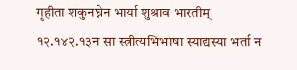गृहीता शकुनघ्नेन भार्या शुश्राव भारतीम्
१२.१४२.१३न सा स्त्रीत्यभिभाषा स्याद्यस्या भर्ता न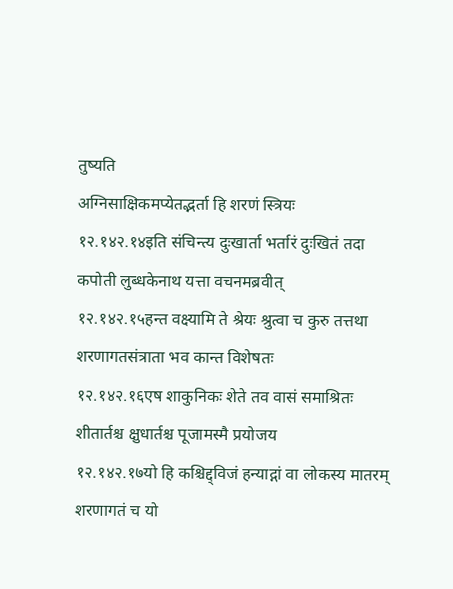तुष्यति
अग्निसाक्षिकमप्येतद्भर्ता हि शरणं स्त्रियः
१२.१४२.१४इति संचिन्त्य दुःखार्ता भर्तारं दुःखितं तदा
कपोती लुब्धकेनाथ यत्ता वचनमब्रवीत्
१२.१४२.१५हन्त वक्ष्यामि ते श्रेयः श्रुत्वा च कुरु तत्तथा
शरणागतसंत्राता भव कान्त विशेषतः
१२.१४२.१६एष शाकुनिकः शेते तव वासं समाश्रितः
शीतार्तश्च क्षुधार्तश्च पूजामस्मै प्रयोजय
१२.१४२.१७यो हि कश्चिद्द्विजं हन्याद्गां वा लोकस्य मातरम्
शरणागतं च यो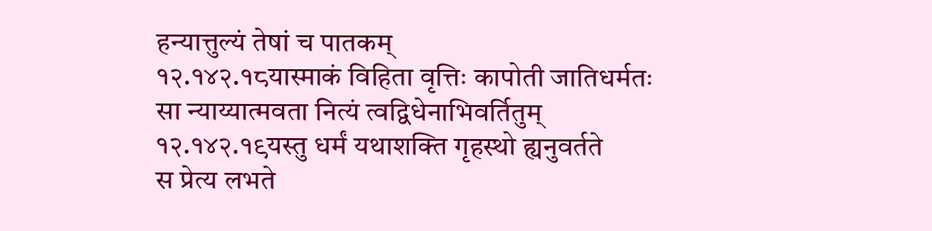हन्यात्तुल्यं तेषां च पातकम्
१२.१४२.१८यास्माकं विहिता वृत्तिः कापोती जातिधर्मतः
सा न्याय्यात्मवता नित्यं त्वद्विधेनाभिवर्तितुम्
१२.१४२.१९यस्तु धर्मं यथाशक्ति गृहस्थो ह्यनुवर्तते
स प्रेत्य लभते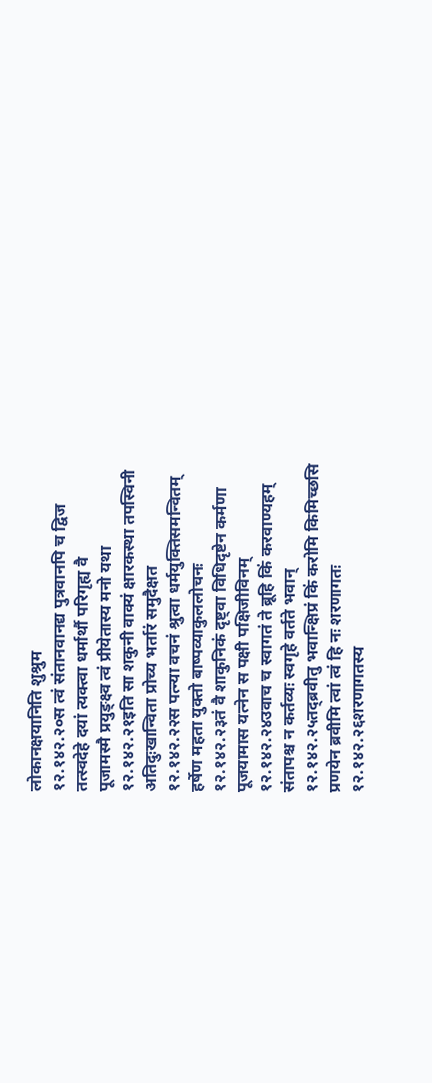लोकानक्षयानिति शुश्रुम
१२.१४२.२०स त्वं संतानवानद्य पुत्रवानपि च द्विज
तत्स्वदेहे दयां त्यक्त्वा धर्मार्थौ परिगृह्य वै
पूजामस्मै प्रयुङ्क्ष्व त्वं प्रीयेतास्य मनो यथा
१२.१४२.२१इति सा शकुनी वाक्यं क्षारकस्था तपस्विनी
अतिदुःखान्विता प्रोच्य भर्तारं समुदैक्षत
१२.१४२.२२स पत्न्या वचनं श्रुत्वा धर्मयुक्तिसमन्वितम्
हर्षेण महता युक्तो बाष्पव्याकुललोचनः
१२.१४२.२३तं वै शाकुनिकं दृष्ट्वा विधिदृष्टेन कर्मणा
पूजयामास यत्नेन स पक्षी पक्षिजीविनम्
१२.१४२.२४उवाच च स्वागतं ते ब्रूहि किं करवाण्यहम्
संतापश्च न कर्तव्यः स्वगृहे वर्तते भवान्
१२.१४२.२५तद्ब्रवीतु भवान्क्षिप्रं किं करोमि किमिच्छसि
प्रणयेन ब्रवीमि त्वां त्वं हि नः शरणागतः
१२.१४२.२६शरणागतस्य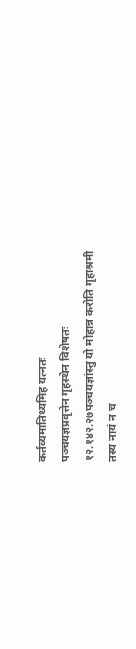कर्तव्यमातिथ्यमिह यत्नतः
पञ्चयज्ञप्रवृत्तेन गृहस्थेन विशेषतः
१२.१४२.२७पञ्चयज्ञांस्तु यो मोहान्न करोति गृहाश्रमी
तस्य नायं न च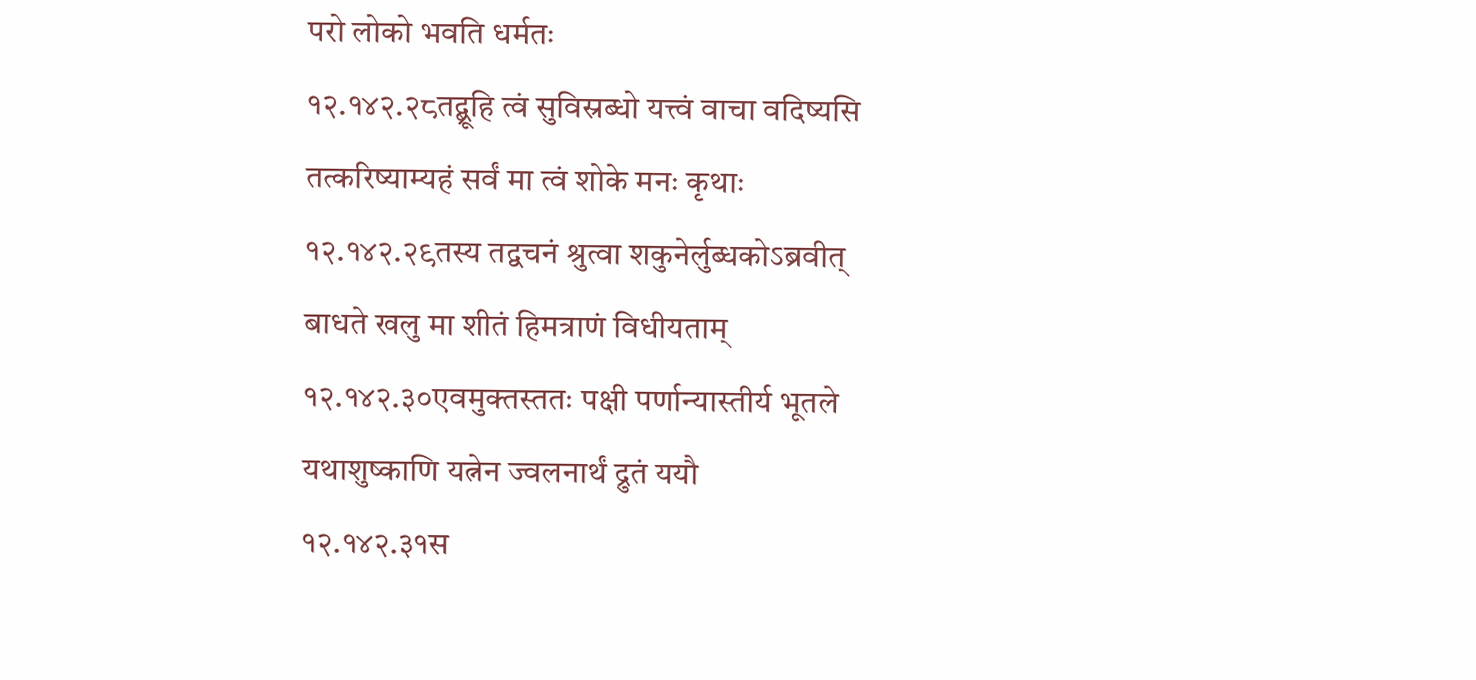परो लोको भवति धर्मतः
१२.१४२.२८तद्ब्रूहि त्वं सुविस्रब्धो यत्त्वं वाचा वदिष्यसि
तत्करिष्याम्यहं सर्वं मा त्वं शोके मनः कृथाः
१२.१४२.२९तस्य तद्वचनं श्रुत्वा शकुनेर्लुब्धकोऽब्रवीत्
बाधते खलु मा शीतं हिमत्राणं विधीयताम्
१२.१४२.३०एवमुक्तस्ततः पक्षी पर्णान्यास्तीर्य भूतले
यथाशुष्काणि यत्नेन ज्वलनार्थं द्रुतं ययौ
१२.१४२.३१स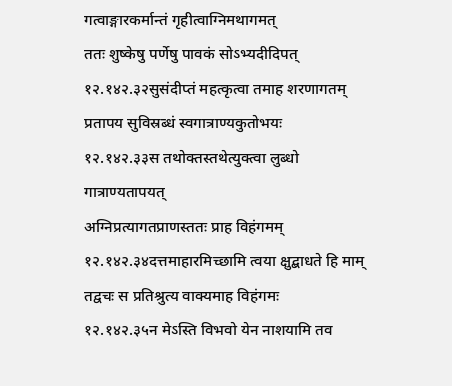गत्वाङ्गारकर्मान्तं गृहीत्वाग्निमथागमत्
ततः शुष्केषु पर्णेषु पावकं सोऽभ्यदीदिपत्
१२.१४२.३२सुसंदीप्तं महत्कृत्वा तमाह शरणागतम्
प्रतापय सुविस्रब्धं स्वगात्राण्यकुतोभयः
१२.१४२.३३स तथोक्तस्तथेत्युक्त्वा लुब्धो गात्राण्यतापयत्
अग्निप्रत्यागतप्राणस्ततः प्राह विहंगमम्
१२.१४२.३४दत्तमाहारमिच्छामि त्वया क्षुद्बाधते हि माम्
तद्वचः स प्रतिश्रुत्य वाक्यमाह विहंगमः
१२.१४२.३५न मेऽस्ति विभवो येन नाशयामि तव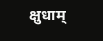क्षुधाम्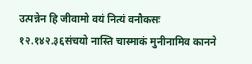उत्पन्नेन हि जीवामो वयं नित्यं वनौकसः
१२.१४२.३६संचयो नास्ति चास्माकं मुनीनामिव कानने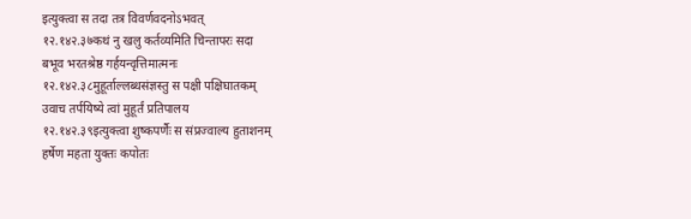इत्युक्त्वा स तदा तत्र विवर्णवदनोऽभवत्
१२.१४२.३७कथं नु खलु कर्तव्यमिति चिन्तापरः सदा
बभूव भरतश्रेष्ठ गर्हयन्वृत्तिमात्मनः
१२.१४२.३८मुहूर्ताल्लब्धसंज्ञस्तु स पक्षी पक्षिघातकम्
उवाच तर्पयिष्ये त्वां मुहूर्तं प्रतिपालय
१२.१४२.३९इत्युक्त्वा शुष्कपर्णैः स संप्रज्वाल्य हुताशनम्
हर्षेण महता युक्तः कपोतः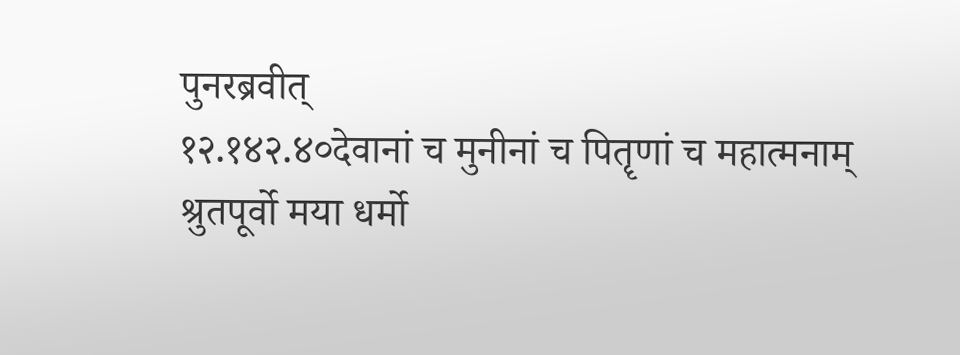पुनरब्रवीत्
१२.१४२.४०देवानां च मुनीनां च पितॄणां च महात्मनाम्
श्रुतपूर्वो मया धर्मो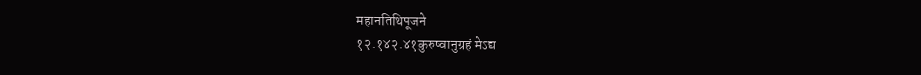महानतिथिपूजने
१२.१४२.४१कुरुष्वानुग्रहं मेऽद्य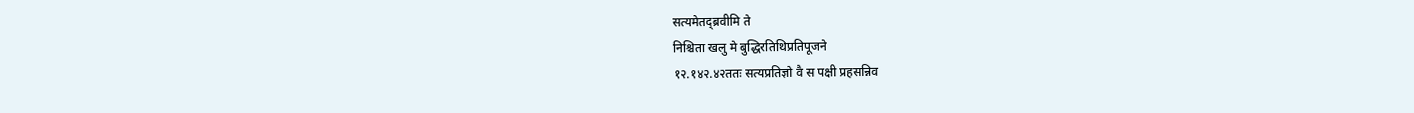सत्यमेतद्ब्रवीमि ते
निश्चिता खलु मे बुद्धिरतिथिप्रतिपूजने
१२.१४२.४२ततः सत्यप्रतिज्ञो वै स पक्षी प्रहसन्निव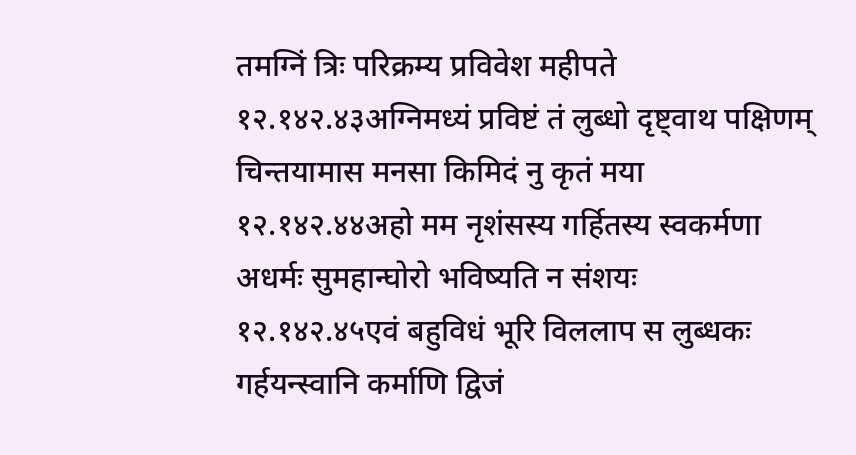तमग्निं त्रिः परिक्रम्य प्रविवेश महीपते
१२.१४२.४३अग्निमध्यं प्रविष्टं तं लुब्धो दृष्ट्वाथ पक्षिणम्
चिन्तयामास मनसा किमिदं नु कृतं मया
१२.१४२.४४अहो मम नृशंसस्य गर्हितस्य स्वकर्मणा
अधर्मः सुमहान्घोरो भविष्यति न संशयः
१२.१४२.४५एवं बहुविधं भूरि विललाप स लुब्धकः
गर्हयन्स्वानि कर्माणि द्विजं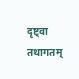दृष्ट्वा तथागतम्